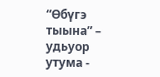“Өбүгэ тыына” – удьуор утума -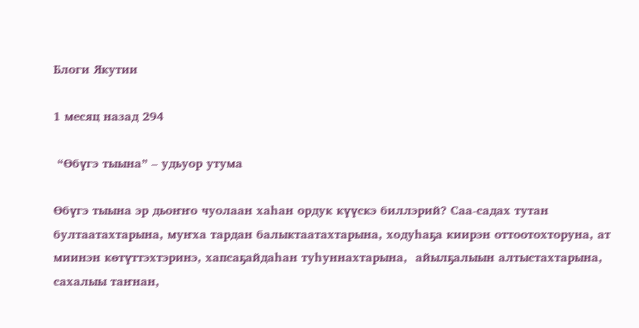Блоги Якутии

1 месяц назад 294

 “Өбүгэ тыына” – удьуор утума

Өбүгэ тыына эр дьоҥҥо чуолаан хаһан ордук күүскэ биллэрий? Саа-садах тутан бултаатахтарына, муҥха тардан балыктаатахтарына, ходуһаҕа киирэн оттоотохторуна, ат миинэн көтүттэхтэринэ, хапсаҕайдаһан туһуннахтарына,  айылҕалыын алтыстахтарына, сахалыы таҥнан,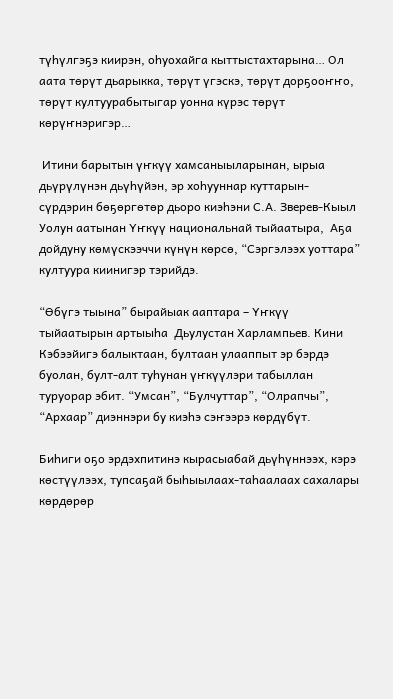түһүлгэҕэ киирэн, оһуохайга кыттыстахтарына… Ол аата төрүт дьарыкка, төрүт үгэскэ, төрүт дорҕооҥҥо, төрүт култуурабытыгар уонна күрэс төрүт көрүҥнэригэр…

 Итини барытын үҥкүү хамсаныыларынан, ырыа дьүрүлүнэн дьүһүйэн, эр хоһууннар куттарын-сүрдэрин бөҕөргөтөр дьоро киэһэни С.А. Зверев-Кыыл Уолун аатынан Үҥкүү национальнай тыйаатыра,  Аҕа дойдуну көмүскээччи күнүн көрсө, “Сэргэлээх уоттара” култуура киинигэр тэрийдэ.

“Өбүгэ тыына” бырайыак ааптара – Үҥкүү тыйаатырын артыыһа  Дьулустан Харлампьев. Кини Кэбээйигэ балыктаан, бултаан улааппыт эр бэрдэ буолан, булт-алт туһунан үҥкүүлэри табыллан туруорар эбит. “Умсан”, “Булчуттар”, “Олрапчы”, “Архаар” диэннэри бу киэһэ сэҥээрэ көрдүбүт.

Биһиги оҕо эрдэхпитинэ кырасыабай дьүһүннээх, кэрэ көстүүлээх, тупсаҕай быһыылаах-таһаалаах сахалары көрдөрөр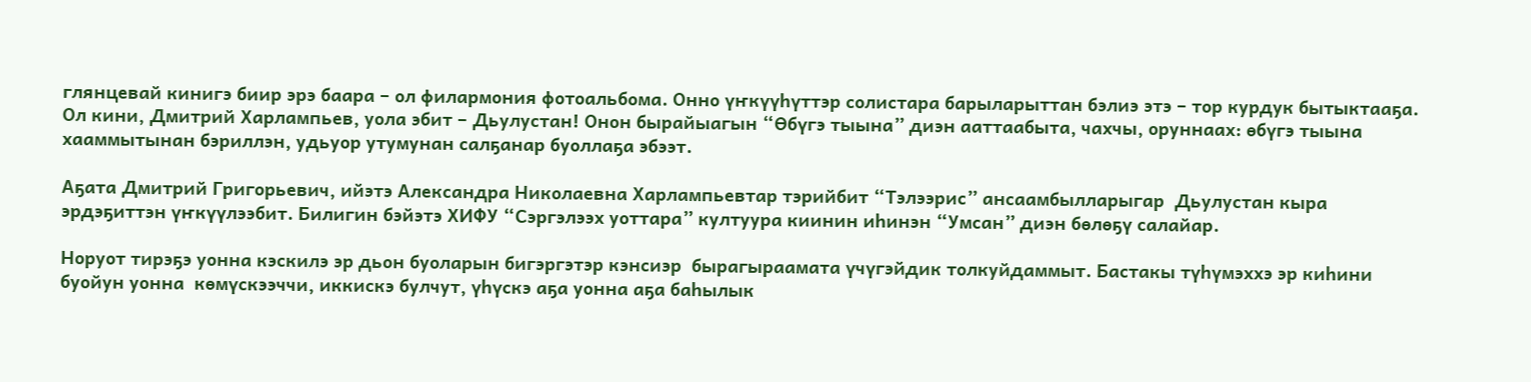глянцевай кинигэ биир эрэ баара – ол филармония фотоальбома. Онно үҥкүүһүттэр солистара барыларыттан бэлиэ этэ – тор курдук бытыктааҕа. Ол кини, Дмитрий Харлампьев, уола эбит – Дьулустан! Онон бырайыагын “Өбүгэ тыына” диэн ааттаабыта, чахчы, оруннаах: өбүгэ тыына хааммытынан бэриллэн, удьуор утумунан салҕанар буоллаҕа эбээт.

Аҕата Дмитрий Григорьевич, ийэтэ Александра Николаевна Харлампьевтар тэрийбит “Тэлээрис” ансаамбылларыгар  Дьулустан кыра эрдэҕиттэн үҥкүүлээбит. Билигин бэйэтэ ХИФУ “Сэргэлээх уоттара” култуура киинин иһинэн “Умсан” диэн бөлөҕү салайар.

Норуот тирэҕэ уонна кэскилэ эр дьон буоларын бигэргэтэр кэнсиэр  бырагыраамата үчүгэйдик толкуйдаммыт. Бастакы түһүмэххэ эр киһини  буойун уонна  көмүскээччи, иккискэ булчут, үһүскэ аҕа уонна аҕа баһылык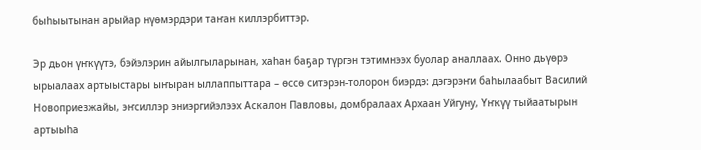быһыытынан арыйар нүөмэрдэри таҥан киллэрбиттэр.

Эр дьон үҥкүүтэ, бэйэлэрин айылгыларынан, хаһан баҕар түргэн тэтимнээх буолар аналлаах. Онно дьүөрэ ырыалаах артыыстары ыҥыран ыллаппыттара – өссө ситэрэн-толорон биэрдэ: дэгэрэҥи баһылаабыт Василий Новоприезжайы, эҥсиллэр эниэргийэлээх Аскалон Павловы, домбралаах Архаан Уйгуну, Үҥкүү тыйаатырын артыыһа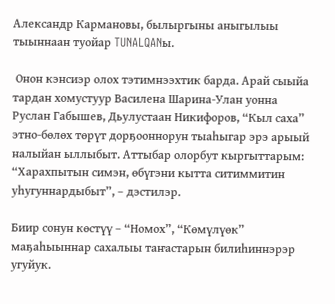Александр Кармановы, былыргыны аныгылыы тыыннаан туойар TUNALQANы.

 Онон кэнсиэр олох тэтимнээхтик барда. Арай сыыйа тардан хомустуур Василена Шарина-Улан уонна Руслан Габышев, Дьулустаан Никифоров, “Кыл саха” этно-бөлөх төрүт дорҕооннорун тыаһыгар эрэ арыый налыйан ыллыбыт. Аттыбар олорбут кыргыттарым: “Харахпытын симэн, өбүгэни кытта ситиммитин уһугуннардыбыт”, – дэстилэр.

Биир сонун көстүү – “Номох”, “Көмүлүөк” маҕаһыыннар сахалыы таҥастарын билиһиннэрэр угуйук.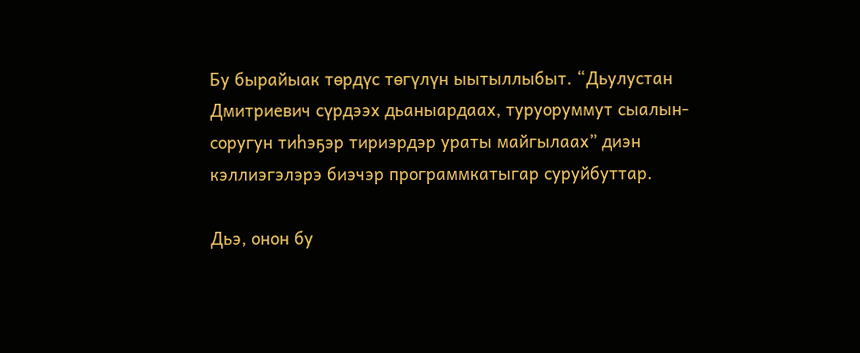Бу бырайыак төрдүс төгүлүн ыытыллыбыт. “Дьулустан Дмитриевич сүрдээх дьаныардаах, туруоруммут сыалын-соругун тиһэҕэр тириэрдэр ураты майгылаах” диэн кэллиэгэлэрэ биэчэр программкатыгар суруйбуттар.

Дьэ, онон бу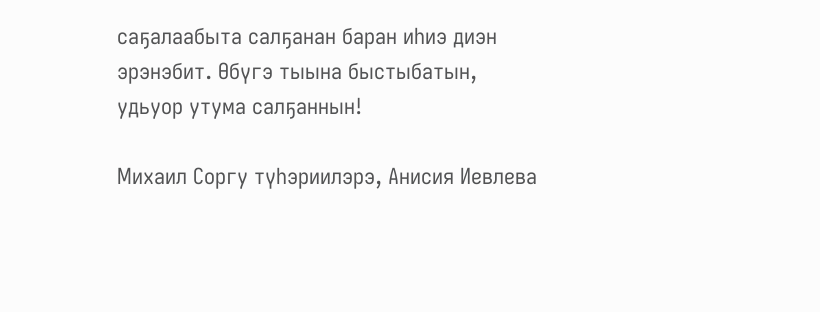саҕалаабыта салҕанан баран иһиэ диэн эрэнэбит. Өбүгэ тыына быстыбатын, удьуор утума салҕаннын!

Михаил Соргу түһэриилэрэ, Анисия Иевлева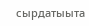сырдатыыта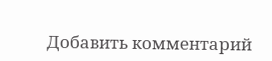Добавить комментарий